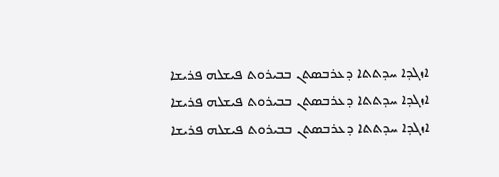ܐܙܓܕܐ ܚܕܬܬܐ ܕܥܪܒܣܬܢ ܒܒܝܪܘܬ ܦܝܫܠܗ ܦܪܝܫܐ
ܐܙܓܕܐ ܚܕܬܬܐ ܕܥܪܒܣܬܢ ܒܒܝܪܘܬ ܦܝܫܠܗ ܦܪܝܫܐ
ܐܙܓܕܐ ܚܕܬܬܐ ܕܥܪܒܣܬܢ ܒܒܝܪܘܬ ܦܝܫܠܗ ܦܪܝܫܐ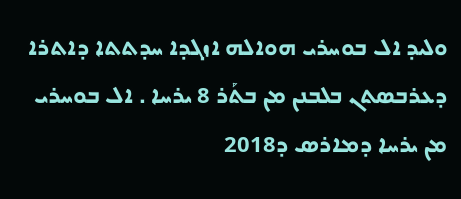ܘܠܝܕ ܐܠ ܒܘܚܪܝ ܗܘܐܠܗ ܐܙܓܕܐ ܚܕܬܬܐ ܕܐܬܪܐ ܕܥܪܒܣܬܢ ܒܠܒܢܢ ܡܢ ܒܬܰܪ 8 ܝܪܚܐ . ܐܠ ܒܘܚܪܝ ܡܢ ܝܪܚܐ ܕܡܐܪܣ ܕ2018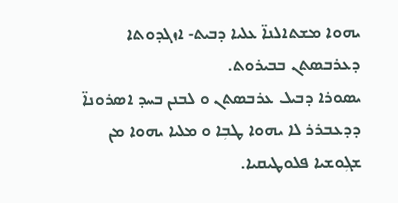ܝܗܘܐ ܡܫܬܐܠܢܐ̈ ܥܠܝܐ ܕܒܝܬ- ܐܙܓܕܘܬܐ ܕܥܪܒܣܬܢ ܒܒܝܪܘܬ.
ܝܣܘܪܐ ܕܒܝܠ ܥܪܒܣܬܢ ܘ ܠܒܢܢ ܒܚܕ ܐܣܪܘܢܐ̈ ܕܕܥܒܪܪ ܠܐ ܝܗܘܐ ܛܒܼܐ ܘ ܡܠܝܐ ܝܗܘܐ ܡܢ ܫܓܼܘܫܝܐ ܦܠܘܛܝܩܝܐ.